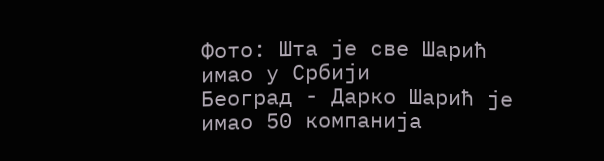Фото: Шта је све Шарић имао у Србији
Београд - Дарко Шарић је имао 50 компанија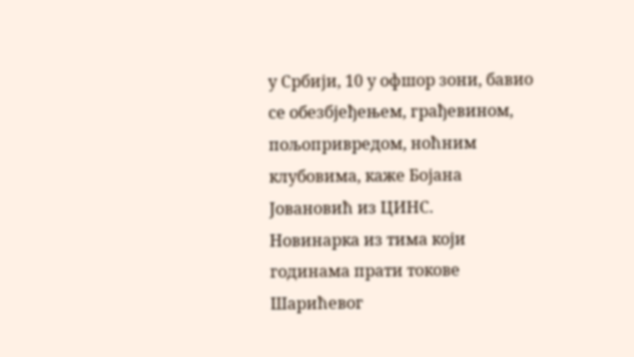у Србији, 10 у офшор зони, бавио се обезбјеђењем, грађевином, пољопривредом, ноћним клубовима, каже Бојана Јовановић из ЦИНС.
Новинарка из тима који годинама прати токове Шарићевог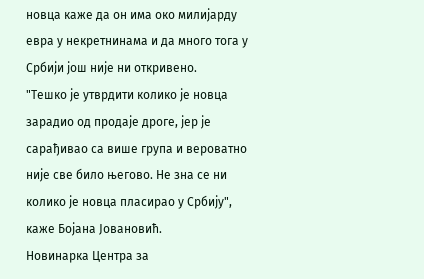новца каже да он има око милијарду евра у некретнинама и да много тога у Србији још није ни откривено.
"Тешко је утврдити колико је новца зарадио од продаје дроге, јер је сарађивао са више група и вероватно није све било његово. Не зна се ни колико је новца пласирао у Србију", каже Бојана Јовановић.
Новинарка Центра за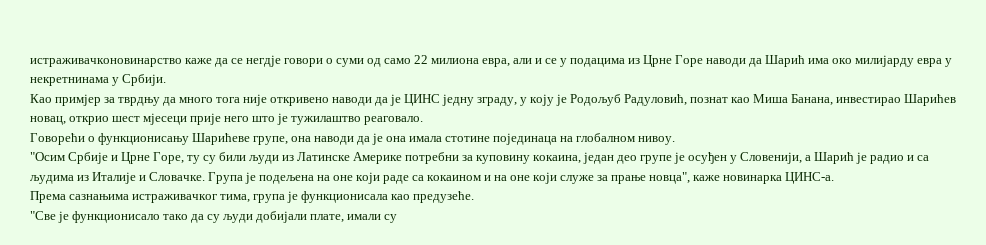истраживачконовинарство каже да се негдје говори о суми од само 22 милиона евра, али и се у подацима из Црне Горе наводи да Шарић има око милијарду евра у некретнинама у Србији.
Као примјер за тврдњу да много тога није откривено наводи да је ЦИНС једну зграду, у коју је Родољуб Радуловић, познат као Миша Банана, инвестирао Шарићев новац, открио шест мјесеци прије него што је тужилаштво реаговало.
Говорећи о функционисању Шарићеве групе, она наводи да је она имала стотине појединаца на глобалном нивоу.
"Осим Србије и Црне Горе, ту су били људи из Латинске Америке потребни за куповину кокаина, један део групе је осуђен у Словенији, а Шарић је радио и са људима из Италије и Словачке. Група је подељена на оне који раде са кокаином и на оне који служе за прање новца", каже новинарка ЦИНС-а.
Према сазнањима истраживачког тима, група је функционисала као предузеће.
"Све је функционисало тако да су људи добијали плате, имали су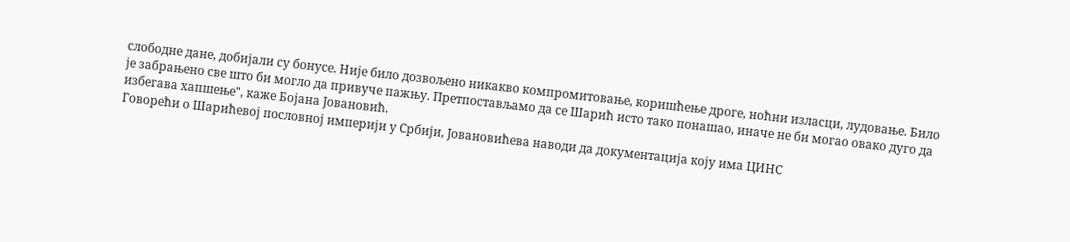слободне дане, добијали су бонусе. Није било дозвољено никакво компромитовање, коришћење дроге, ноћни изласци, лудовање. Било је забрањено све што би могло да привуче пажњу. Претпостављамо да се Шарић исто тако понашао, иначе не би могао овако дуго да избегава хапшење", каже Бојана Јовановић.
Говорећи о Шарићевој пословној империји у Србији, Јовановићева наводи да документација коју има ЦИНС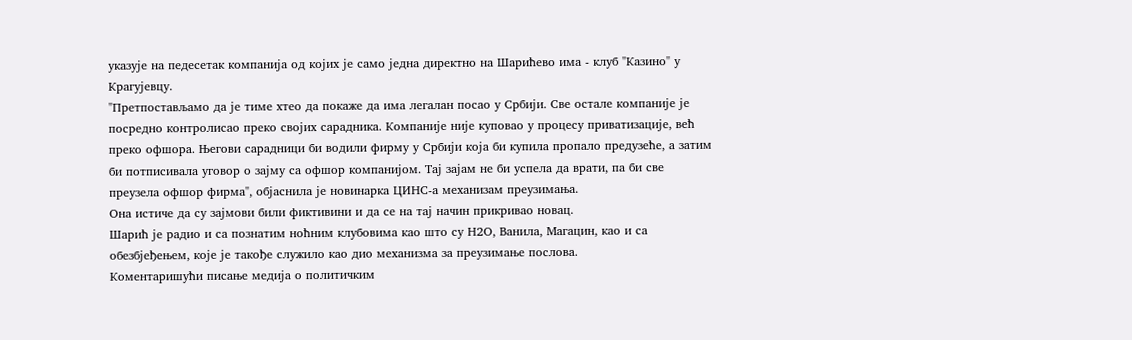указује на педесетак компанија од којих је само једна директно на Шарићево има - клуб "Казино" у Крагујевцу.
"Претпостављамо да је тиме хтео да покаже да има легалан посао у Србији. Све остале компаније је посредно контролисао преко својих сарадника. Компаније није куповао у процесу приватизације, већ преко офшора. Његови сарадници би водили фирму у Србији која би купила пропало предузеће, а затим би потписивала уговор о зајму са офшор компанијом. Тај зајам не би успела да врати, па би све преузела офшор фирма", објаснила је новинарка ЦИНС-а механизам преузимања.
Она истиче да су зајмови били фиктивини и да се на тај начин прикривао новац.
Шарић је радио и са познатим ноћним клубовима као што су Н2О, Ванила, Магацин, као и са обезбјеђењем, које је такође служило као дио механизма за преузимање послова.
Коментаришући писање медија о политичким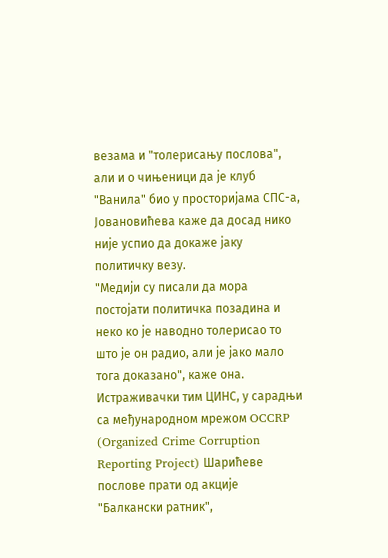везама и "толерисању послова", али и о чињеници да је клуб "Ванила" био у просторијама СПС-а, Јовановићева каже да досад нико није успио да докаже јаку политичку везу.
"Медији су писали да мора постојати политичка позадина и неко ко је наводно толерисао то што је он радио, али је јако мало тога доказано", каже она.
Истраживачки тим ЦИНС, у сарадњи са међународном мрежом OCCRP (Organized Crime Corruption Reporting Project) Шарићеве послове прати од акције "Балкански ратник",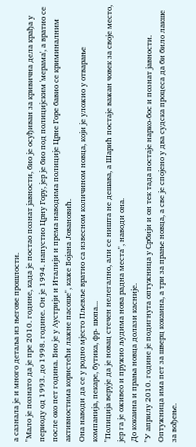а сазнала је и много детаља из његове прошлости.
"Мало је познато да је пре 2010. године, када је постао познат јавности, био је осуђиван за кривична дела крађа у периоду од 1993. до 1998. године. Он је 1994. напустио Црну Гору, јер је био под полицијским 'мерама', а вратио се после око пет година. Био је у Аустрији и Италији и према наводима полиције Црне Горе бавио се криминалним активностима користећи лажне пасоше", каже Бојана Јовановић.
Она наводи да се у родно мjесто Пљевље вратио са извесном количином новца, који је уложио у отварање компанија, пекаре, бутика, фр- шопа...
"Полиција верује да је новац стечен нелегално, али се ништа не дешава, а Шарић постаје важан човек за своје место, јер га је оживео и пружио људима нова радна места", наводи она.
До кокаина и прања новца долази касније.
"У априлу 2010. године је подигнута оптужница у Србији и он тек тада постаје нарко-бос и познат јавности. Оптужница има пет за шверц кокаина, а три за прање новца, а све је спојено у два судска процеса да би било лакше за вођење.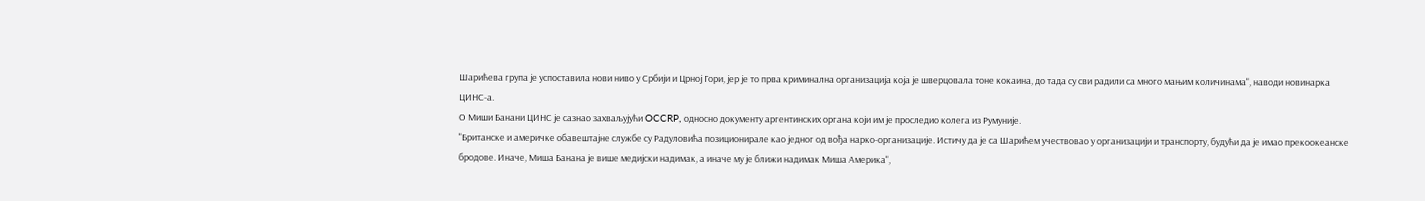Шарићева група је успоставила нови ниво у Србији и Црној Гори, јер је то прва криминална организација која је шверцовала тоне кокаина, до тада су сви радили са много мањим количинама", наводи новинарка ЦИНС-а.
О Миши Банани ЦИНС је сазнао захваљујући OCCRP, односно документу аргентинских органа који им је проследио колега из Румуније.
"Британске и америчке обавештајне службе су Радуловића позиционирале као једног од вођа нарко-организације. Истичу да је са Шарићем учествовао у организацији и транспорту, будући да је имао прекоокеанске бродове. Иначе, Миша Банана је више медијски надимак, а иначе му је ближи надимак Миша Америка",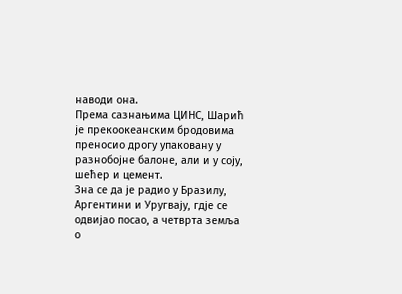наводи она.
Према сазнањима ЦИНС, Шарић је прекоокеанским бродовима преносио дрогу упаковану у разнобојне балоне, али и у соју, шећер и цемент.
Зна се да је радио у Бразилу, Аргентини и Уругвају, гдjе се одвијао посао, а четврта земља о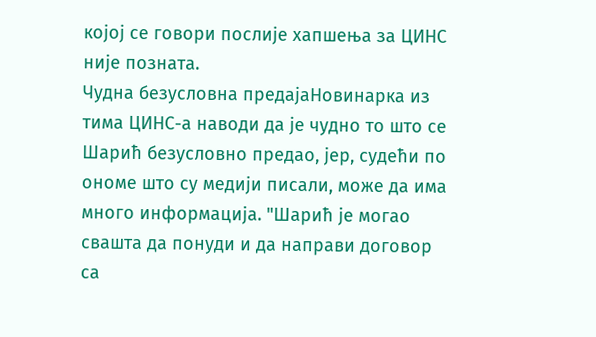којој се говори послије хапшења за ЦИНС није позната.
Чудна безусловна предајаНовинарка из тима ЦИНС-а наводи да је чудно то што се Шарић безусловно предао, јер, судећи по ономе што су медији писали, може да има много информација. "Шарић је могао свашта да понуди и да направи договор са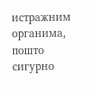истражним органима, пошто сигурно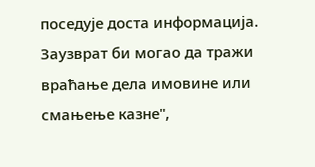поседује доста информација. Заузврат би могао да тражи враћање дела имовине или смањење казне",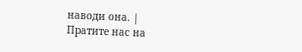наводи она. |
Пратите нас на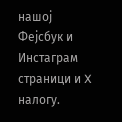нашој Фејсбук и Инстаграм страници и X налогу.